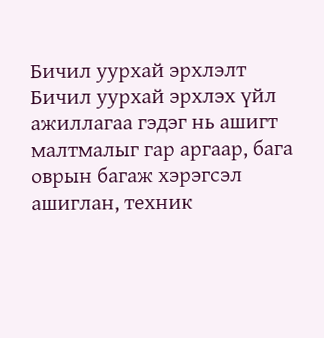Бичил уурхай эрхлэлт
Бичил уурхай эрхлэх үйл ажиллагаа гэдэг нь ашигт малтмалыг гар аргаар, бага оврын багаж хэрэгсэл ашиглан, техник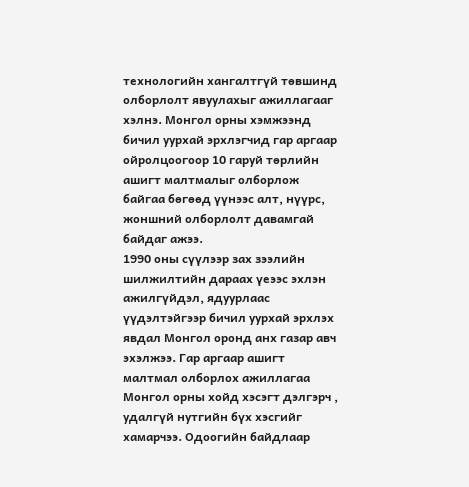технологийн хангалтгүй төвшинд олборлолт явуулахыг ажиллагааг хэлнэ. Монгол орны хэмжээнд бичил уурхай эрхлэгчид гар аргаар ойролцоогоор 10 гаруй төрлийн ашигт малтмалыг олборлож байгаа бөгөөд үүнээс алт, нүүрс, жоншний олборлолт давамгай байдаг ажээ.
1990 оны сүүлээр зах зээлийн шилжилтийн дараах үеээс эхлэн ажилгүйдэл, ядуурлаас үүдэлтэйгээр бичил уурхай эрхлэх явдал Монгол оронд анх газар авч эхэлжээ. Гар аргаар ашигт малтмал олборлох ажиллагаа Монгол орны хойд хэсэгт дэлгэрч , удалгүй нутгийн бүх хэсгийг хамарчээ. Одоогийн байдлаар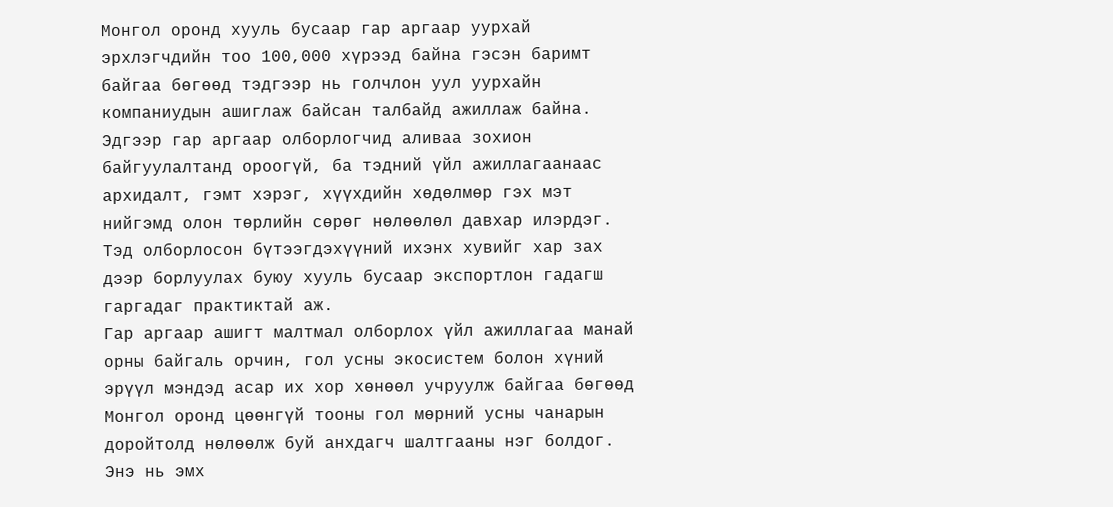Монгол оронд хууль бусаар гар аргаар уурхай эрхлэгчдийн тоо 100,000 хүрээд байна гэсэн баримт байгаа бөгөөд тэдгээр нь голчлон уул уурхайн компаниудын ашиглаж байсан талбайд ажиллаж байна. Эдгээр гар аргаар олборлогчид аливаа зохион байгуулалтанд ороогүй, ба тэдний үйл ажиллагаанаас архидалт, гэмт хэрэг, хүүхдийн хөдөлмөр гэх мэт нийгэмд олон төрлийн сөрөг нөлөөлөл давхар илэрдэг. Тэд олборлосон бүтээгдэхүүний ихэнх хувийг хар зах дээр борлуулах буюу хууль бусаар экспортлон гадагш гаргадаг практиктай аж.
Гар аргаар ашигт малтмал олборлох үйл ажиллагаа манай орны байгаль орчин, гол усны экосистем болон хүний эрүүл мэндэд асар их хор хөнөөл учруулж байгаа бөгөөд Монгол оронд цөөнгүй тооны гол мөрний усны чанарын доройтолд нөлөөлж буй анхдагч шалтгааны нэг болдог. Энэ нь эмх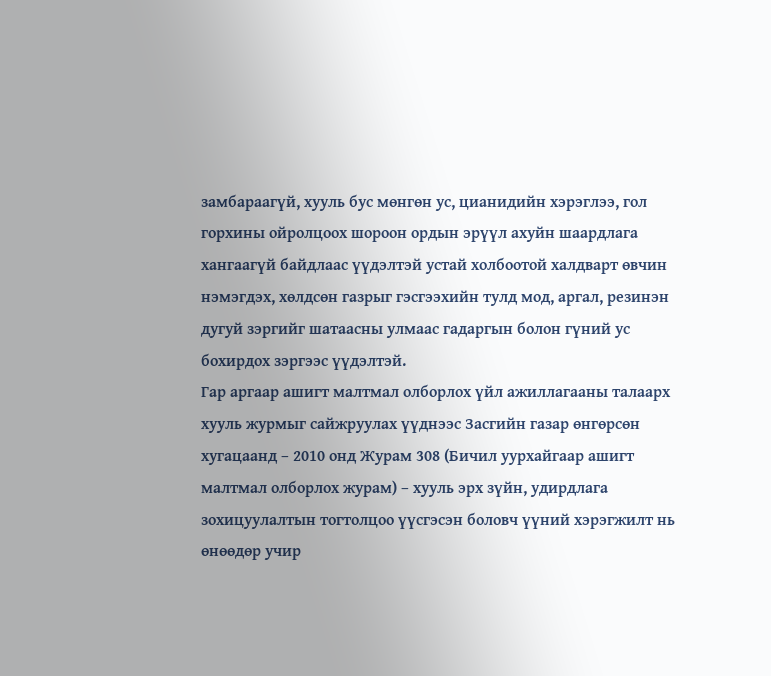замбараагүй, хууль бус мөнгөн ус, цианидийн хэрэглээ, гол горхины ойролцоох шороон ордын эрүүл ахуйн шаардлага хангаагүй байдлаас үүдэлтэй устай холбоотой халдварт өвчин нэмэгдэх, хөлдсөн газрыг гэсгээхийн тулд мод, аргал, резинэн дугуй зэргийг шатаасны улмаас гадаргын болон гүний ус бохирдох зэргээс үүдэлтэй.
Гар аргаар ашигт малтмал олборлох үйл ажиллагааны талаарх хууль журмыг сайжруулах үүднээс Засгийн газар өнгөрсөн хугацаанд – 2010 онд Журам 308 (Бичил уурхайгаар ашигт малтмал олборлох журам) – хууль эрх зүйн, удирдлага зохицуулалтын тогтолцоо үүсгэсэн боловч үүний хэрэгжилт нь өнөөдөр учир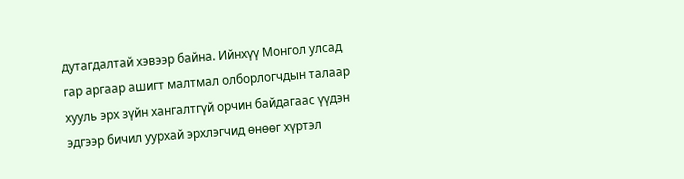дутагдалтай хэвээр байна. Ийнхүү Монгол улсад гар аргаар ашигт малтмал олборлогчдын талаар хууль эрх зүйн хангалтгүй орчин байдагаас үүдэн эдгээр бичил уурхай эрхлэгчид өнөөг хүртэл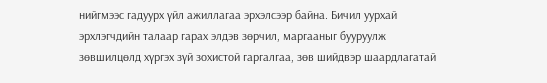нийгмээс гадуурх үйл ажиллагаа эрхэлсээр байна. Бичил уурхай эрхлэгчдийн талаар гарах элдэв зөрчил, маргааныг бууруулж зөвшилцөлд хүргэх зүй зохистой гаргалгаа, зөв шийдвэр шаардлагатай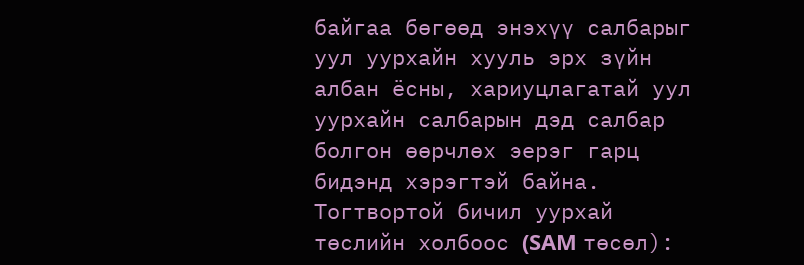байгаа бөгөөд энэхүү салбарыг уул уурхайн хууль эрх зүйн албан ёсны, хариуцлагатай уул уурхайн салбарын дэд салбар болгон өөрчлөх эерэг гарц бидэнд хэрэгтэй байна.
Тогтвортой бичил уурхай төслийн холбоос (SAM төсөл):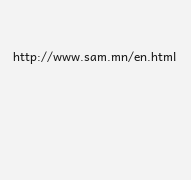http://www.sam.mn/en.html